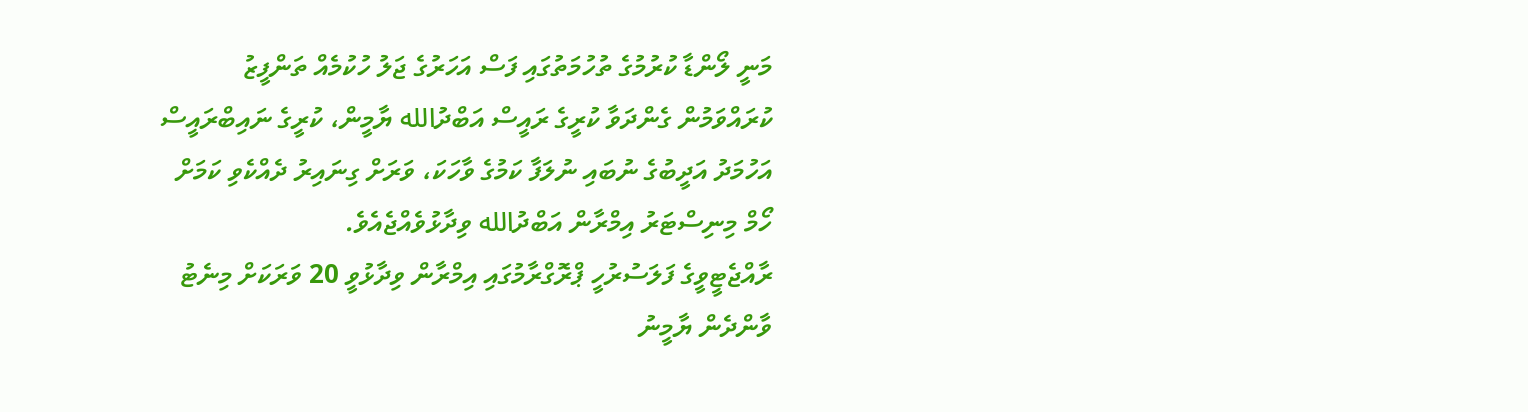މަނީ ލޯންޑާ ކުރުމުގެ ތުހުމަތުގައި ފަސް އަހަރުގެ ޖަލު ހުކުމެއް ތަންފީޒު ކުރައްވަމުން ގެންދަވާ ކުރީގެ ރައީސް އަބްދުالله ޔާމީން، ކުރީގެ ނައިބްރައީސް އަހުމަދު އަދީބުގެ ނުބައި ނުލަފާ ކަމުގެ ވާހަކަ، ވަރަށް ގިނައިރު ދެއްކެވި ކަމަށް ހޯމް މިނިސްޓަރު އިމްރާން އަބްދުالله ވިދާޅުވެއްޖެއެވެ.
ރާއްޖެޓީވީގެ ފަލަސުރުހީ ޕްރޮގްރާމުގައި އިމްރާން ވިދާޅުވީ 20 ވަރަކަށް މިނެޓު ވާންދެން ޔާމީނު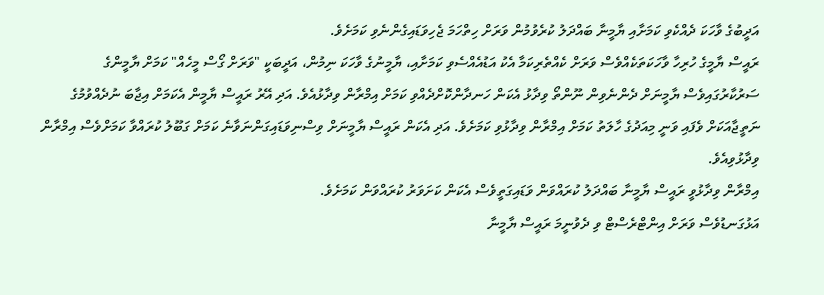އަދީބުގެ ވާހަކަ ދެއްކެވި ކަމަށާއި ޔާމީނާ ބައްދަލު ކުރެވުމުން ވަރަށް ހިތްހަމަ ޖެހިވަޑައިގެންނެވި ކަމަށެވެ.
ރައީސް ޔާމީގެ ހުރިހާ ވާހަކަތަކެއްވެސް ވަރަށް ކެއްތެރިކަމާ އެކު އަޑުއެއްސެވި ކަމަށާއި، ޔާމީނުގެ ވާހަކަ ނިމުން، އަދީބަކީ "ވަރަށް ގޯސް މީހެއް" ކަމަށް ޔާމީންގެ ސަރުކާރުގައިވެސް ޔާމީނަށް ދެންނެވިން ނޫންތޯ ވިދާޅު އެކަން ހަނދާންކޮށްދެއްވި ކަމަށް އިމްރާން ވިދާޅުއެވެ. އަދި އޭރު ރައީސް ޔާމީން އެކަމަށް އިޖާބަ ނުދެއްވުމުގެ ނަތީޖާއަކަށް ވެފައި ވަނީ މިއަދުގެ ހާލަތު ކަމަށް އިމްރާން ވިދާޅުވި ކަމަށެވެ. އަދި އެކަން ރައީސް ޔާމީނަށް ވިސްނިވަޑައިގަންނަވާނެ ކަމަށް ގަބޫލު ކުރައްވާ ކަމަށްވެސް އިމްރާން ވިދާޅުވިއެވެ.
އިމްރާން ވިދާޅުވީ ރައީސް ޔާމީނާ ބައްދަލު ކުރައްވަން ވަޑައިގަތީވެސް އެކަން ކަށަވަރު ކުރައްވަން ކަމަށެވެ.
އަޅުގަނޑުވެސް ވަރަށް އިންޓްރެސްޓް ވި ދެވުނީމަ ރައީސް ޔާމީނާ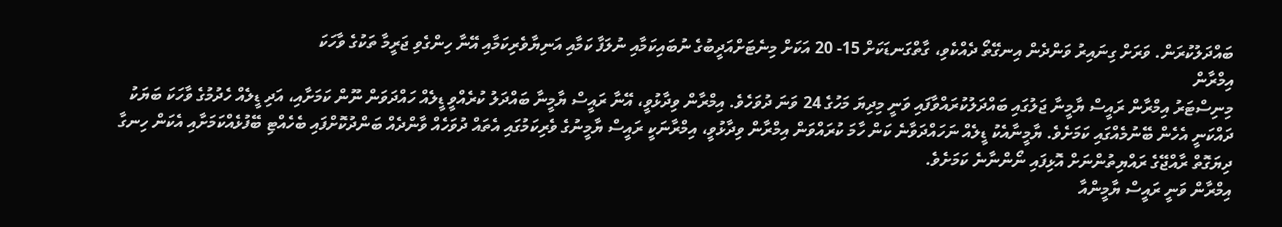ބައްދަލުކުރަން. ވަރަށް ގިނައިރު ވަންދެން އިނގޭތޯ ދެއްކެވި، ގާތްގަނޑަކަށް 15- 20 އަކަށް މިނެޓަށްއަދީބުގެ ނުބައިކަމާއި ނުލަފާ ކަމާއި އަނިޔާވެރިކަމާއި އޭނާ ހިންގެވި ޖަރީމާ ތަކުގެ ވާހަކަ
އިމްރާން
މިނިސްޓަރު އިމްރާން ރައީސް ޔާމީނާ ޖަލުގައި ބައްދަލުކުރައްވާފައި ވަނީ މިދިޔަ މަހުގެ 24 ވަނަ ދުވަހެވެ. އިމްރާން ވިދާޅުވީ، އޭނާ ރައީސް ޔާމީނާ ބައްދަލު ކުރެއްވީ ޑީލެއް ހައްދަވަން ނޫން ކަމަށާއި، އަދި ޑީލެއް ހެދުމުގެ ވާހަކަ ބަޔަކު ދައްކަނީ އެހެން ބޭނުމެއްގައި ކަމަށެވެ. ޔާމީނާއެކު ޑީލެއް ނަހައްދަވާނެ ކަން ހާމަ ކުރައްވަން އިމްރާން ވިދާޅުވީ، އިމްރާނަކީ ރައީސް ޔާމީނުގެ ވެރިކަމުގައި އެތައް ދުވަހެއް ވާންދެއް ބަންދުކޮށްފައި ބެހެއްޓި ބޭފުޅެއްކަމަށާއި އެކަން ހިނގާ ދިޔަގޮތް ރާއްޖޭގެ ރައްޔިތުންނަށް އޮޅިފައި ނޯންނާނެ ކަމަށެވެ.
އިމްރާން ވަނީ ރައީސް ޔާމީންއާ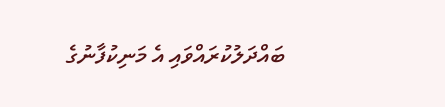ބައްދަލުކުރައްވައި އެ މަނިކުފާނުގެ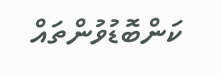ކަންބޮޑުވުންތައް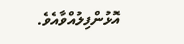އޮޅުންފިލުއްވާއެވެ.